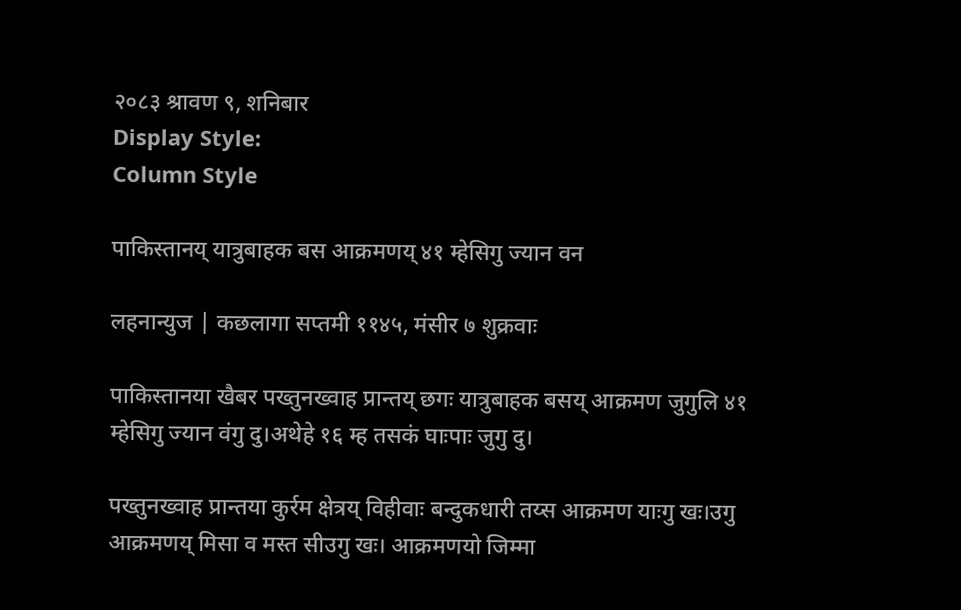२०८३ श्रावण ९, शनिबार
Display Style:
Column Style

पाकिस्तानय् यात्रुबाहक बस आक्रमणय् ४१ म्हेसिगु ज्यान वन

लहनान्युज | कछलागा सप्तमी ११४५, मंसीर ७ शुक्रवाः

पाकिस्तानया खैबर पख्तुनख्वाह प्रान्तय् छगः यात्रुबाहक बसय् आक्रमण जुगुलि ४१ म्हेसिगु ज्यान वंगु दु।अथेहे १६ म्ह तसकं घाःपाः जुगु दु।

पख्तुनख्वाह प्रान्तया कुर्रम क्षेत्रय् विहीवाः बन्दुकधारी तय्स आक्रमण याःगु खः।उगु आक्रमणय् मिसा व मस्त सीउगु खः। आक्रमणयो जिम्मा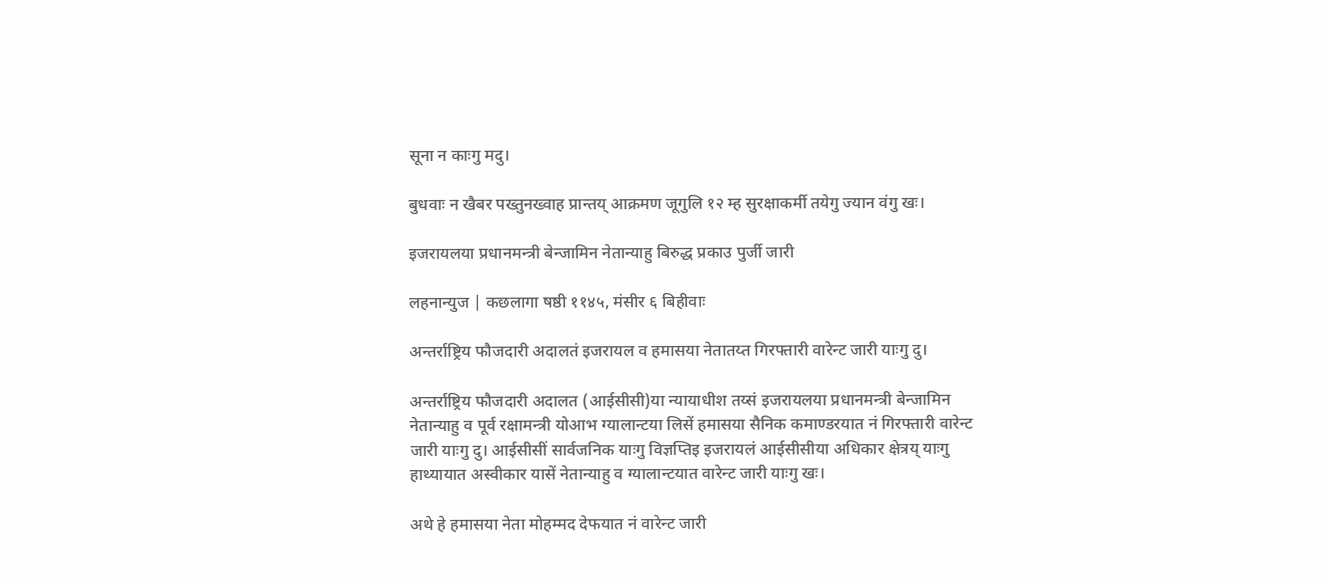सूना न काःगु मदु।

बुधवाः न खैबर पख्तुनख्वाह प्रान्तय् आक्रमण जूगुलि १२ म्ह सुरक्षाकर्मी तयेगु ज्यान वंगु खः।

इजरायलया प्रधानमन्त्री बेन्जामिन नेतान्याहु बिरुद्ध प्रकाउ पुर्जी जारी

लहनान्युज | कछलागा षष्ठी ११४५, मंसीर ६ बिहीवाः

अन्तर्राष्ट्रिय फौजदारी अदालतं इजरायल व हमासया नेतातय्त गिरफ्तारी वारेन्ट जारी याःगु दु।

अन्तर्राष्ट्रिय फौजदारी अदालत (आईसीसी)या न्यायाधीश तय्सं इजरायलया प्रधानमन्त्री बेन्जामिन नेतान्याहु व पूर्व रक्षामन्त्री योआभ ग्यालान्टया लिसें हमासया सैनिक कमाण्डरयात नं गिरफ्तारी वारेन्ट जारी याःगु दु। आईसीसीं सार्वजनिक याःगु विज्ञप्तिइ इजरायलं आईसीसीया अधिकार क्षेत्रय् याःगु हाथ्यायात अस्वीकार यासें नेतान्याहु व ग्यालान्टयात वारेन्ट जारी याःगु खः।

अथे हे हमासया नेता मोहम्मद देफयात नं वारेन्ट जारी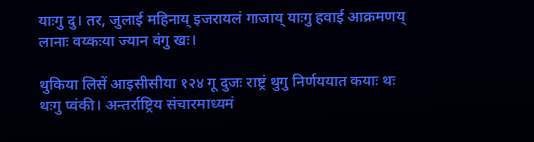याःगु दु। तर, जुलाई महिनाय् इजरायलं गाजाय् याःगु हवाई आक्रमणय् लानाः वय्कःया ज्यान वंगु खः।

थुकिया लिसें आइसीसीया १२४ गू दुजः राष्ट्रं थुगु निर्णययात कयाः थः थःगु प्वंकी। अन्तर्राष्ट्रिय संचारमाध्यमं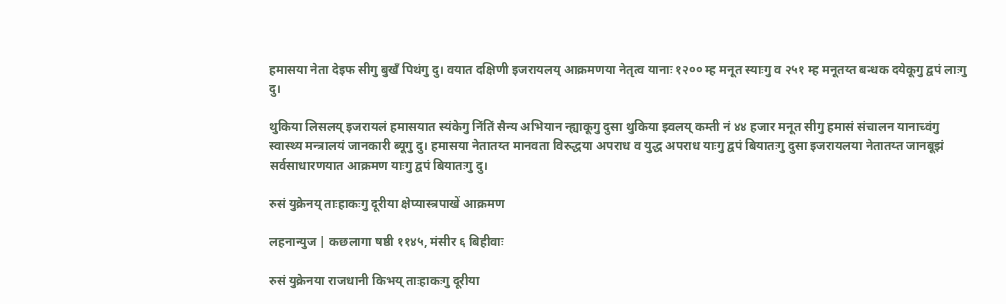हमासया नेता देइफ सीगु बुखँ पिथंगु दु। वयात दक्षिणी इजरायलय् आक्रमणया नेतृत्व यानाः १२०० म्ह मनूत स्याःगु व २५१ म्ह मनूतय्त बन्धक दयेकूगु द्वपं लाःगु दु।

थुकिया लिसलय् इजरायलं हमासयात स्यंकेगु निंतिं सैन्य अभियान न्ह्याकूगु दुसा थुकिया झ्वलय् कम्ती नं ४४ हजार मनूत सीगु हमासं संचालन यानाच्वंगु स्वास्थ्य मन्त्रालयं जानकारी ब्यूगु दु। हमासया नेतातय्त मानवता विरुद्धया अपराध व युद्ध अपराध याःगु द्वपं बियातःगु दुसा इजरायलया नेतातय्त जानबूझं सर्वसाधारणयात आक्रमण याःगु द्वपं बियातःगु दु।

रुसं युक्रेनय् ताःहाकःगु दूरीया क्षेप्यास्त्रपाखें आक्रमण

लहनान्युज | कछलागा षष्ठी ११४५, मंसीर ६ बिहीवाः

रुसं युक्रेनया राजधानी किभय् ताःहाकःगु दूरीया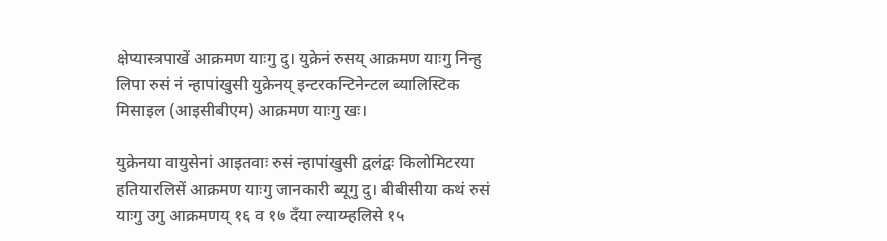क्षेप्यास्त्रपाखें आक्रमण याःगु दु। युक्रेनं रुसय् आक्रमण याःगु निन्हु लिपा रुसं नं न्हापांखुसी युक्रेनय् इन्टरकन्टिनेन्टल ब्यालिस्टिक मिसाइल (आइसीबीएम) आक्रमण याःगु खः।

युक्रेनया वायुसेनां आइतवाः रुसं न्हापांखुसी द्वलंद्वः किलोमिटरया हतियारलिसें आक्रमण याःगु जानकारी ब्यूगु दु। बीबीसीया कथं रुसं याःगु उगु आक्रमणय् १६ व १७ दँया ल्याय्म्हलिसे १५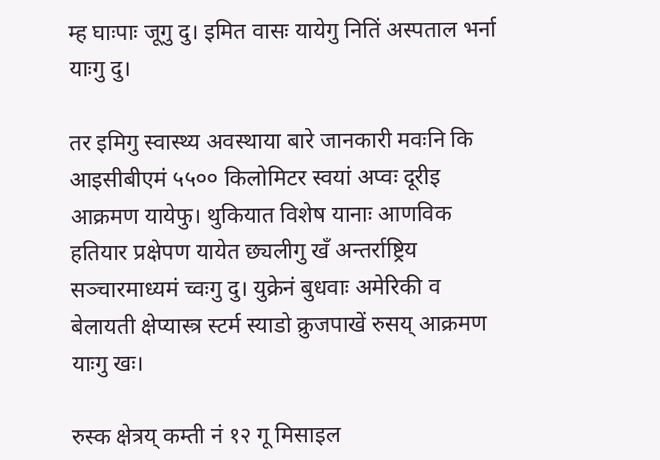म्ह घाःपाः जूगु दु। इमित वासः यायेगु नितिं अस्पताल भर्ना याःगु दु।

तर इमिगु स्वास्थ्य अवस्थाया बारे जानकारी मवःनि कि आइसीबीएमं ५५०० किलोमिटर स्वयां अप्वः दूरीइ आक्रमण यायेफु। थुकियात विशेष यानाः आणविक हतियार प्रक्षेपण यायेत छ्यलीगु खँ अन्तर्राष्ट्रिय सञ्चारमाध्यमं च्वःगु दु। युक्रेनं बुधवाः अमेरिकी व बेलायती क्षेप्यास्त्र स्टर्म स्याडो क्रुजपाखें रुसय् आक्रमण याःगु खः।

रुस्क क्षेत्रय् कम्ती नं १२ गू मिसाइल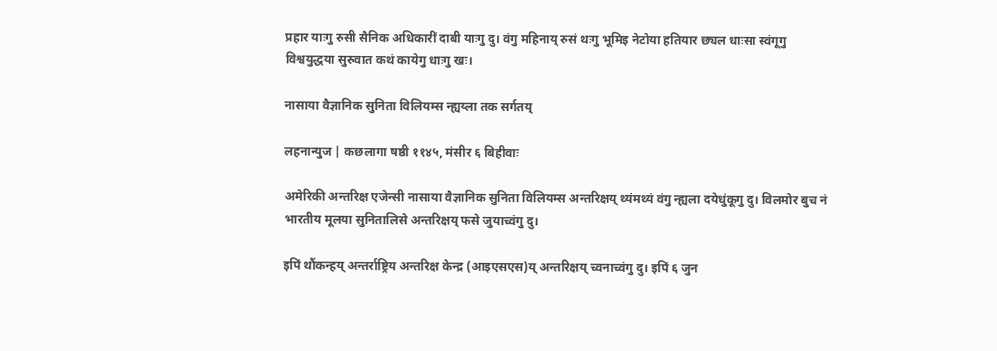प्रहार याःगु रुसी सैनिक अधिकारीं दाबी याःगु दु। वंगु महिनाय् रुसं थःगु भूमिइ नेटोया हतियार छ्यल धाःसा स्वंगूगु विश्वयुद्धया सुरुवात कथं कायेगु धाःगु खः।

नासाया वैज्ञानिक सुनिता विलियम्स न्ह्यय्ला तक सर्गतय्

लहनान्युज | कछलागा षष्ठी ११४५, मंसीर ६ बिहीवाः

अमेरिकी अन्तरिक्ष एजेन्सी नासाया वैज्ञानिक सुनिता विलियम्स अन्तरिक्षय् थ्यंमथ्यं वंगु न्ह्यला दयेधुंकूगु दु। विलमोर बुच नं भारतीय मूलया सुनितालिसे अन्तरिक्षय् फसे जुयाच्वंगु दु।

इपिं थौंकन्हय् अन्तर्राष्ट्रिय अन्तरिक्ष केन्द्र (आइएसएस)य् अन्तरिक्षय् च्वनाच्वंगु दु। इपिं ६ जुन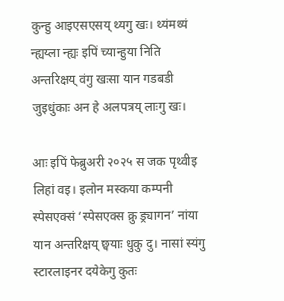कुन्हु आइएसएसय् थ्यगु खः। थ्यंमथ्यं न्ह्यय्ला न्ह्यः इपिं च्यान्हुया निति अन्तरिक्षय् वंगु खःसा यान गडबडी जुइधुंकाः अन हे अलपत्रय् लाःगु खः।

आः इपिं फेब्रुअरी २०२५ स जक पृथ्वीइ लिहां वइ। इलोन मस्कया कम्पनी स्पेसएक्सं ‘स्पेसएक्स क्रु ड्र्यागन’ नांया यान अन्तरिक्षय् छ्वयाः धुकु दु। नासां स्यंगु स्टारलाइनर दयेकेगु कुतः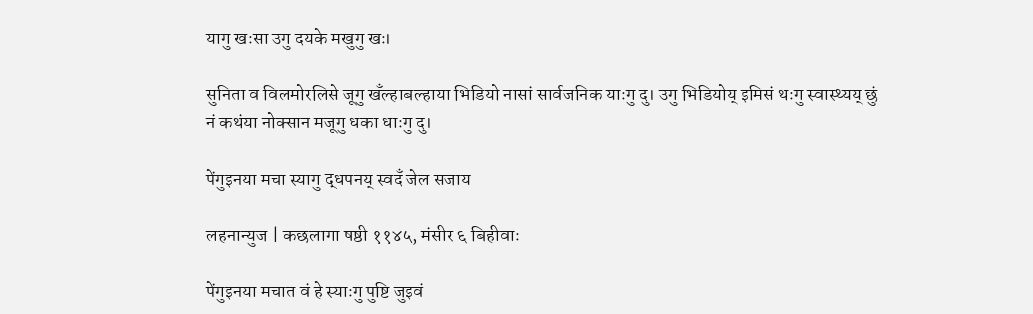यागु खःसा उगु दयके मखुगु खः।

सुनिता व विलमोरलिसे जूगु खँल्हाबल्हाया भिडियो नासां सार्वजनिक याःगु दु। उगु भिडियोय् इमिसं थःगु स्वास्थ्यय् छुं नं कथंया नोक्सान मजूगु धका धाःगु दु।

पेंगुइनया मचा स्यागु द्धपनय् स्वदँ जेल सजाय

लहनान्युज | कछलागा षष्ठी ११४५, मंसीर ६ बिहीवाः

पेंगुइनया मचात वं हे स्याःगु पुष्टि जुइवं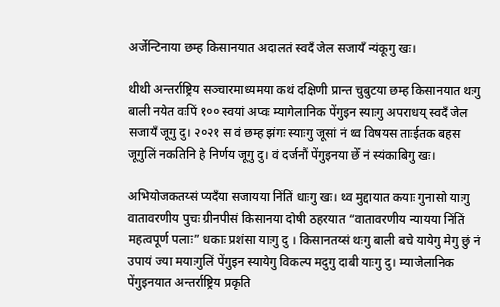अर्जेन्टिनाया छम्ह किसानयात अदालतं स्वदँ जेल सजायँ न्यंकूगु खः।

थीथी अन्तर्राष्ट्रिय सञ्चारमाध्यमया कथं दक्षिणी प्रान्त चुबुटया छम्ह किसानयात थःगु बाली नयेत वःपिं १०० स्वयां अप्वः म्यागेलानिक पेंगुइन स्याःगु अपराधय् स्वदँ जेल सजायँ जूगु दु। २०२१ स वं छम्ह झंगः स्याःगु जूसां नं थ्व विषयस ताःईतक बहस जूगुलिं नकतिनि हे निर्णय जूगु दु। वं दर्जनौं पेंगुइनया छेँ नं स्यंकाबिगु खः।

अभियोजकतय्सं प्यदँया सजायया निंतिं धाःगु खः। थ्व मुद्दायात कयाः गुनासो याःगु वातावरणीय पुचः ग्रीनपीसं किसानया दोषी ठहरयात “वातावरणीय न्यायया निंतिं महत्वपूर्ण पलाः” धकाः प्रशंसा याःगु दु । किसानतय्सं थःगु बाली बचे यायेगु मेगु छुं नं उपायं ज्या मयाःगुलिं पेंगुइन स्यायेगु विकल्प मदुगु दाबी याःगु दु। म्याजेलानिक पेंगुइनयात अन्तर्राष्ट्रिय प्रकृति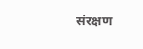संरक्षण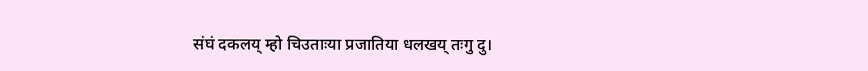संघं दकलय् म्हो चिउताःया प्रजातिया धलखय् तःगु दु।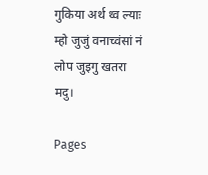गुकिया अर्थ थ्व ल्याः म्हो जुजुं वनाच्वंसां नं लोप जुइगु खतरा मदु।

Pages